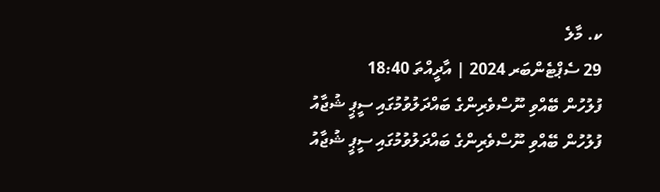ކ. މާލެ
29 ސެޕްޓެންބަރ 2024 | އާދީއްތަ 18:40
ފުލުހުން ބޭއްވި ނޫސްވެރިންގެ ބައްދަލުވުމުގައި ސީޕީ ޝުޖާއު
ފުލުހުން ބޭއްވި ނޫސްވެރިންގެ ބައްދަލުވުމުގައި ސީޕީ ޝުޖާއު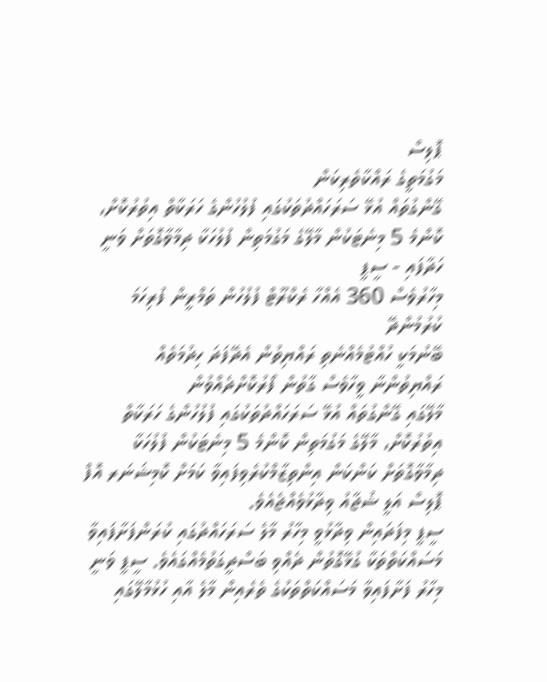ޕޮލިސް
މަގުމަތީގެ ރައްކާތެރިކަން
ގޭންގުތައް އުޅޭ ސަރަހައްދުތަކުގައި ފުލުހުންގެ ހަރަކާތް އިތުރުކޮށް، ކޮންމެ 5 މިނެޓަކުން މާލޭގެ މަގުމަތިން ފުލުހަކާ ދިމާވާގޮތަށް ވަނީ ހަދާފައި - ސީޕީ
މިހާރުވެސް 360 އެއްހާ ރެކްރޫޓް ފުލުހުން ތަމްރީން ފުރިހަމަ ކުރުމުންދޭ
ބޭނުމަކީ ހުއްޓުމެއްނެތި ރައްޔިތުން އެދޭފަދަ ހިދުމަތެއް ރައްޔިތުންނާ ވީހާވެސް ގާތުން ފޯރުކޮށްދެއްވުން
މާލޭގައި ގޭންގުތައް އުޅޭ ސަރަހައްދުތަކުގައި ފުލުހުންގެ ހަރަކާތް އިތުރުކޮށް، މާލޭގެ މަގުމަތިން ކޮންމެ 5 މިނެޓަކުން ފުލުހަކާ ދިމާވާގޮތަށް ކަންކަން އިންތިޒާމްކުރެވިފައިވާ ކަމަށް ކޮމިޝަނަރ އޮފް ޕޮލިސް އަލީ ޝުޖާއު ވިދާޅުވެއްޖެއެވެ.
ސީޕީ މިފަދައިން ވިދާޅުވީ މިހާރު މާލެ ސަރަހައްދުގައި ކުރަންފަށާފައިވާ މަސައްކަތްތަކާ ގުޅޭގޮތުން ދެއްވި ބަސްދީގަތުމެއްގައެވެ. ސީޕީ ވަނީ މިހާރު ފަށާފައިވާ މަސައްކަތްތަކުގެ ތެރެއިން މާލެ އާއި ހުޅުމާލޭގައި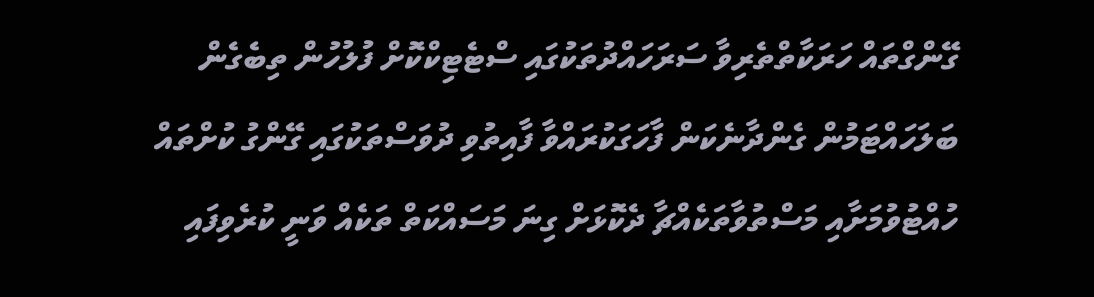ގޭންގްތައް ހަރަކާތްތެރިވާ ސަރަހައްދުތަކުގައި ސްޓެޓިކްކޮށް ފުލުހުން ތިބެގެން ބަލަހައްޓަމުން ގެންދާނެކަން ފާހަގަކުރައްވާ ފާއިތުވި ދުވަސްތަކުގައި ގޭންގު ކުށްތައް ހުއްޓުވުމަށާއި މަސްތުވާތަކެއްޗާ ދެކޮޅަށް ގިނަ މަސައްކަތް ތަކެއް ވަނީ ކުރެވިފައި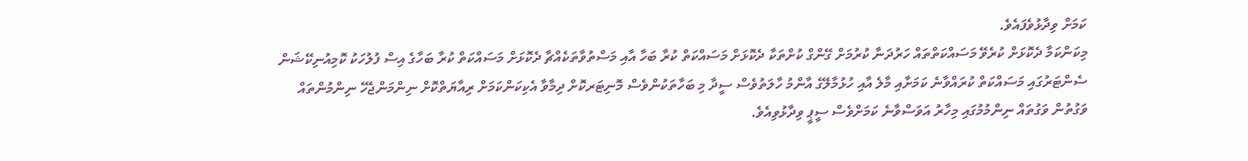ކަމަށް ވިދާޅުވެފައެވެ.
މިކަންކަމާ ދެކޮޅަށް ކުރެވޭ މަސައްކަތްތައް ހަރުދަނާ ކުރުމަށް ގޭންގް ކުށްތަކާ ދެކޮޅަށް މަސައްކަތް ކުރާ ބަހާ އާއި މަސްތުވާތަކެއްޗާ ދެކޮޅަށް މަސައްކަތް ކުރާ ބަހާގެ އިސް ފުލުހަކު ކޮމިއުނިކޭޝަން ސެންޓަރުގައި މަސައްކަތް ކުރައްވާނެ ކަމަށާއި މާލެ އާއި ހުޅުމާލޭގެ އާންމު ހާލަތުވެސް ސީދާ މި ބަހާތަކުންވެސް މޮނިޓަރކޮށް ދިމާވާ އެކިކަންކަމަށް ރިއާޔަތްކޮށް ނިންމަންޖެހޭ ނިންމުންތައް ވަގުތުން ވަގުތައް ނިންމުމުގައި މިހާރު އަވަސްވާނެ ކަމަށްވެސް ސީޕީ ވިދާޅުވިއެވެ.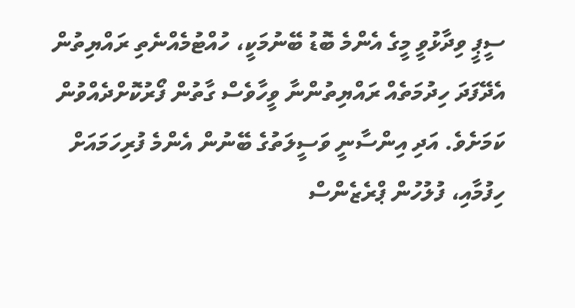ސީޕީ ވިދާޅުވީ މީގެ އެންމެ ބޮޑު ބޭނުމަކީ، ހުއްޓުމެއްނެތި ރައްޔިތުން އެދޭފަދަ ހިދުމަތެއް ރައްޔިތުންނާ ވީހާވެސް ގާތުން ފޯރުކޮށްދެއްވުން ކަމަށެވެ. އަދި އިންސާނީ ވަސީލަތުގެ ބޭނުން އެންމެ ފުރިހަމައަށް ހިފުމާއި، ފުލުހުން ޕްރެޒެންސް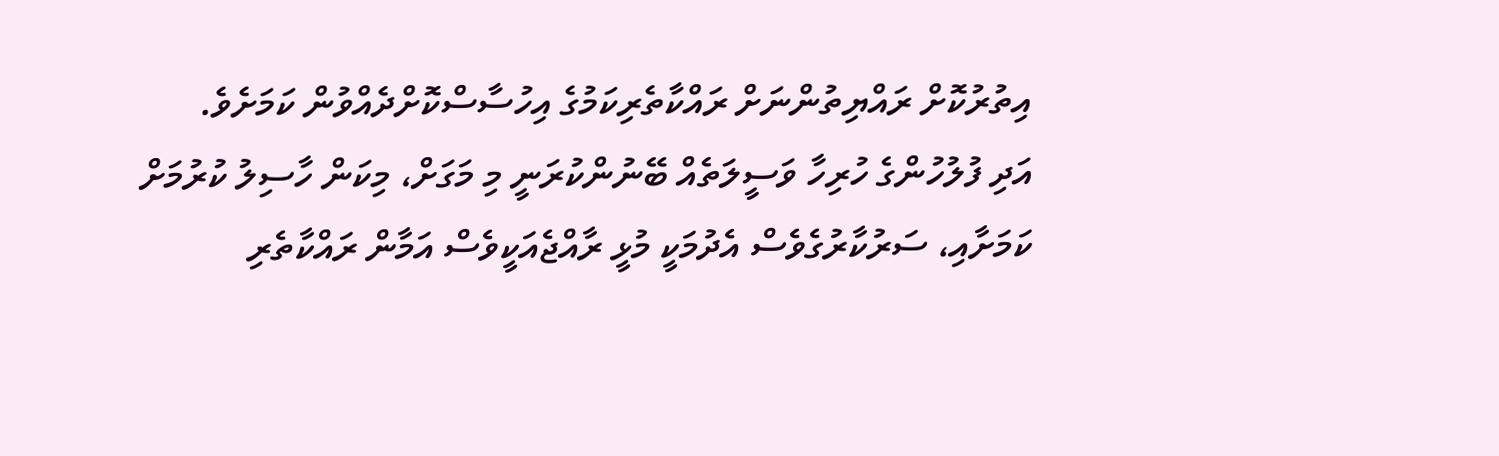އިތުރުކޮށް ރައްޔިތުންނަށް ރައްކާތެރިކަމުގެ އިހުސާސްކޮށްދެއްވުން ކަމަށެވެ.
އަދި ފުލުހުންގެ ހުރިހާ ވަސީލަތެއް ބޭނުންކުރަނީ މި މަގަށް، މިކަން ހާސިލު ކުރުމަށް ކަމަށާއި، ސަރުކާރުގެވެސް އެދުމަކީ މުޅީ ރާއްޖެއަކީވެސް އަމާން ރައްކާތެރި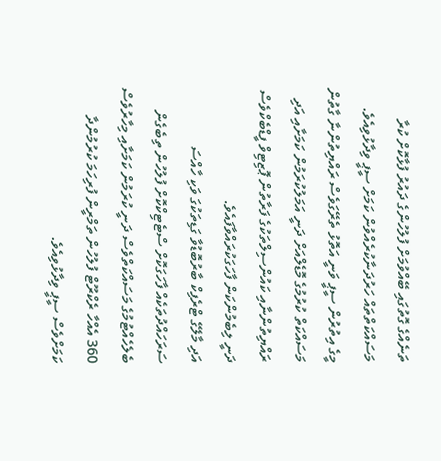ތަނެއްގެ ގޮތުގައި ބޭއްވުމަށް ފުލުހުންގެ ދައުރު ފުޅާކޮށް ކުރާ މަސައްކަތްތައް ހަރުދަނާކުރެއްވުން ކަމަށް ސީޕީ ވިދާޅުވިއެވެ.
މީގެ އިތުރުން ސީޕީ ވަނީ އަތޮޅު ތެރޭގަވެސް ރައްޔިތުންނާ ގާތުން މަސައްކަތް ކުރުމުގެ މޮޑެލްއަށް ދަނީ އަމަލުކުރަމުން ކަމަށާއި އަދި ރައްޔިތުންނާއި ކައުންސިލްތަކުގެ ފަރާތުން ޕޮޒިޓިވް ފީޑްބެކްވެސް ދަނީ ލިބެމުންކަން ފާހަގަކުރައްވާފައެވެ.
އަދި މާލޭގެ ޓްރެފިކް ބާރުބޮޑުވާ ގަޑިތަކުގަ ވަކި ހާއްސަ ސަރަހައްދުތަކެއް ފާހަގަކޮށް ސްޓެޓިކްކޮށް ފުލުހުން ތިބެގެން ބެލެހެއްޓުމުގެ މަސައްކަތްވެސް ދަނީ ކުރަމުން ކަމަށާއި މިހާރުވެސް 360 އެއްހާ ރެކްރޫޓް ފުލުހުން ތަމްރީން ފުރިހަމަ ކުރުމުންދާ ކަމަށްވެސް ސީޕީ ވިދާޅުވިއެވެ.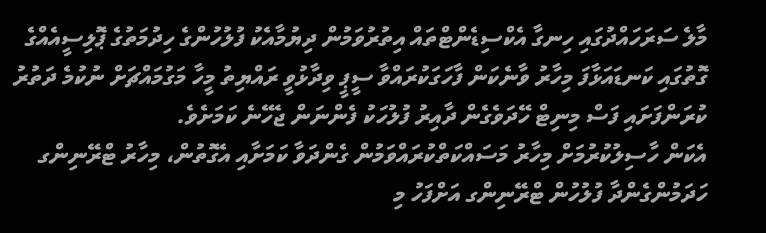މާލެ ސަރަހައްދުގައި ހިނގާ އެކްސިޑެންޓްތައް އިތުރުވަމުން ދިޔުމާއެކު ފުލުހުންގެ ހިދުމަތުގެ ޕޮލިސީއެއްގެ ގޮތުގައި ކަނޑައަޅާފަ މިހާރު ވާނެކަން ފާހަގަކުރައްވާ ސީޕީ ވިދާޅުވީ ރައްޔިތު މީހާ މަގުމައްޗަށް ނުކުމެ ދަތުރު ކުރަންފަށައި ފަސް މިނިޓް ހޭދަވެގެން ދާއިރު ފުލުހަކު ފެންނަން ޖެހޭނެ ކަމަށެވެ.
އެކަން ހާސިލުކުރުމަށް މިހާރު މަސައްކަތްކުރައްވަމުން ގެންދަވާ ކަމަށާއި އެގޮތުން، މިހާރު ޓްރޭނިންގ ހަދަމުންގެންދާ ފުލުހުން ޓްރޭނިންގ އަށްފަހު މި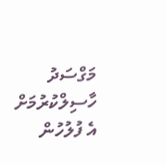މަގްސަދު ހާސިލްކުރުމަށް އެ ފުލުހުން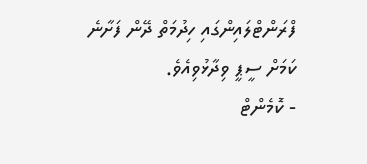ފްރަންޓްލައިންގައި ހިދުމަތް ދޭން ފަށާނެ ކަމަށް ސީޕީ ވިދާޅުވިއެވެ.
- ކޮމެންޓް